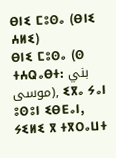ⴱⵏⵉ ⵎⵓⵙⴰ (ⴱⵏⵉ ⵄⵍⵉ)
ⴱⵏⵉ ⵎⵓⵙⴰ (ⵙ ⵜⵄⵕⴰⴱⵜ: بني موسى), ⵉⴳⴰ ⵢⴰⵏ ⵓⵙⵓⵏ ⵉⴱⴹⴰⵏ, ⵢⵉⵍⵉ ⴳ ⵜⴳⵔⴰⵡⵜ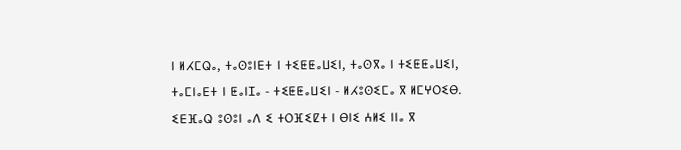ⵏ ⵍⵃⵎⵕⴰ, ⵜⴰⵙⵓⵏⴹⵜ ⵏ ⵜⵉⵟⵟⴰⵡⵉⵏ, ⵜⴰⵙⴳⴰ ⵏ ⵜⵉⵟⵟⴰⵡⵉⵏ, ⵜⴰⵎⵏⴰⴹⵜ ⵏ ⵟⴰⵏⵊⴰ - ⵜⵉⵟⵟⴰⵡⵉⵏ - ⵍⵃⵓⵙⵉⵎⴰ ⴳ ⵍⵎⵖⵔⵉⴱ. ⵉⴹⴼⴰⵕ ⵓⵙⵓⵏ ⴰⴷ ⵉ ⵜⵔⴼⵉⵇⵜ ⵏ ⴱⵏⵉ ⵄⵍⵉ ⵏⵏⴰ ⴳ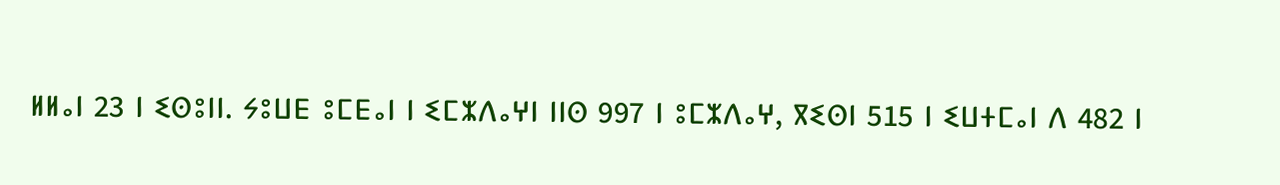ⵍⵍⴰⵏ 23 ⵏ ⵉⵙⵓⵏⵏ. ⵢⵓⵡⴹ ⵓⵎⴹⴰⵏ ⵏ ⵉⵎⵣⴷⴰⵖⵏ ⵏⵏⵙ 997 ⵏ ⵓⵎⵣⴷⴰⵖ, ⴳⵉⵙⵏ 515 ⵏ ⵉⵡⵜⵎⴰⵏ ⴷ 482 ⵏ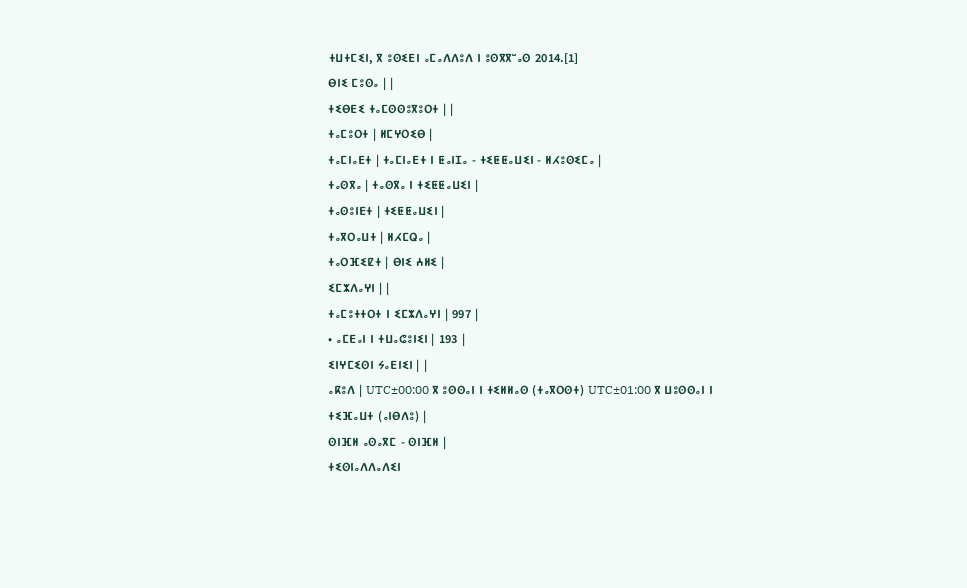ⵜⵡⵜⵎⵉⵏ, ⴳ ⵓⵙⵉⴹⵏ ⴰⵎⴰⴷⴷⵓⴷ ⵏ ⵓⵙⴳⴳⵯⴰⵙ 2014.[1]
ⴱⵏⵉ ⵎⵓⵙⴰ | |
ⵜⵉⴱⴹⵉ ⵜⴰⵎⵙⵙⵓⴳⵓⵔⵜ | |
ⵜⴰⵎⵓⵔⵜ | ⵍⵎⵖⵔⵉⴱ |
ⵜⴰⵎⵏⴰⴹⵜ | ⵜⴰⵎⵏⴰⴹⵜ ⵏ ⵟⴰⵏⵊⴰ - ⵜⵉⵟⵟⴰⵡⵉⵏ - ⵍⵃⵓⵙⵉⵎⴰ |
ⵜⴰⵙⴳⴰ | ⵜⴰⵙⴳⴰ ⵏ ⵜⵉⵟⵟⴰⵡⵉⵏ |
ⵜⴰⵙⵓⵏⴹⵜ | ⵜⵉⵟⵟⴰⵡⵉⵏ |
ⵜⴰⴳⵔⴰⵡⵜ | ⵍⵃⵎⵕⴰ |
ⵜⴰⵔⴼⵉⵇⵜ | ⴱⵏⵉ ⵄⵍⵉ |
ⵉⵎⵣⴷⴰⵖⵏ | |
ⵜⴰⵎⵓⵜⵜⵔⵜ ⵏ ⵉⵎⵣⴷⴰⵖⵏ | 997 |
• ⴰⵎⴹⴰⵏ ⵏ ⵜⵡⴰⵛⵓⵏⵉⵏ | 193 |
ⵉⵏⵖⵎⵉⵙⵏ ⵢⴰⴹⵏⵉⵏ | |
ⴰⴽⵓⴷ | UTC±00:00 ⴳ ⵓⵙⵙⴰⵏ ⵏ ⵜⵉⵍⵍⴰⵙ (ⵜⴰⴳⵔⵙⵜ) UTC±01:00 ⴳ ⵡⵓⵙⵙⴰⵏ ⵏ ⵜⵉⴼⴰⵡⵜ (ⴰⵏⴱⴷⵓ) |
ⵙⵏⴼⵍ ⴰⵙⴰⴳⵎ - ⵙⵏⴼⵍ |
ⵜⵉⵙⵏⴰⴷⴷⴰⴷⵉⵏ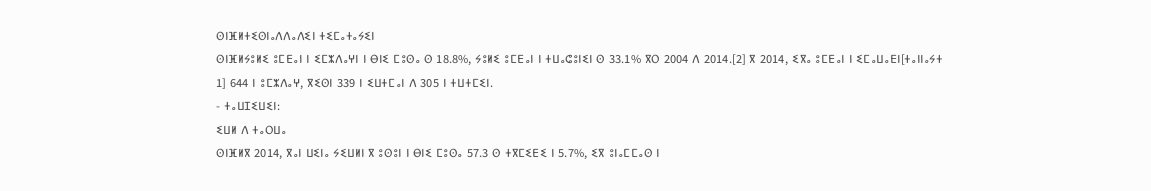ⵙⵏⴼⵍⵜⵉⵙⵏⴰⴷⴷⴰⴷⵉⵏ ⵜⵉⵎⴰⵜⴰⵢⵉⵏ
ⵙⵏⴼⵍⵢⵓⵍⵉ ⵓⵎⴹⴰⵏ ⵏ ⵉⵎⵣⴷⴰⵖⵏ ⵏ ⴱⵏⵉ ⵎⵓⵙⴰ ⵙ 18.8%, ⵢⵓⵍⵉ ⵓⵎⴹⴰⵏ ⵏ ⵜⵡⴰⵛⵓⵏⵉⵏ ⵙ 33.1% ⴳⵔ 2004 ⴷ 2014.[2] ⴳ 2014, ⵉⴳⴰ ⵓⵎⴹⴰⵏ ⵏ ⵉⵎⴰⵡⴰⴹⵏ[ⵜⴰⵏⵏⴰⵢⵜ 1] 644 ⵏ ⵓⵎⵣⴷⴰⵖ, ⴳⵉⵙⵏ 339 ⵏ ⵉⵡⵜⵎⴰⵏ ⴷ 305 ⵏ ⵜⵡⵜⵎⵉⵏ.
- ⵜⴰⵡⵊⵉⵡⵉⵏ:
ⵉⵡⵍ ⴷ ⵜⴰⵔⵡⴰ
ⵙⵏⴼⵍⴳ 2014, ⴳⴰⵏ ⵡⵉⵏⴰ ⵢⵉⵡⵍⵏ ⴳ ⵓⵙⵓⵏ ⵏ ⴱⵏⵉ ⵎⵓⵙⴰ 57.3 ⵙ ⵜⴳⵎⵉⴹⵉ ⵏ 5.7%, ⵉⴳ ⵓⵏⴰⵎⵎⴰⵙ ⵏ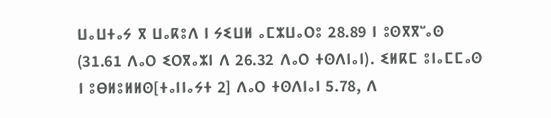ⵡⴰⵡⵜⴰⵢ ⴳ ⵡⴰⴽⵓⴷ ⵏ ⵢⵉⵡⵍ ⴰⵎⵣⵡⴰⵔⵓ 28.89 ⵏ ⵓⵙⴳⴳⵯⴰⵙ (31.61 ⴷⴰⵔ ⵉⵔⴳⴰⵣⵏ ⴷ 26.32 ⴷⴰⵔ ⵜⵙⴷⵏⴰⵏ). ⵉⵍⴽⵎ ⵓⵏⴰⵎⵎⴰⵙ ⵏ ⵓⴱⵍⵓⵍⵍⵙ[ⵜⴰⵏⵏⴰⵢⵜ 2] ⴷⴰⵔ ⵜⵙⴷⵏⴰⵏ 5.78, ⴷ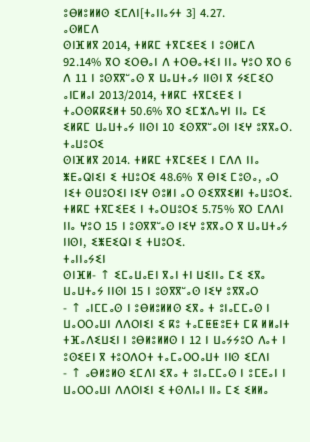ⵓⴱⵍⵓⵍⵍⵙ ⵉⵎⴷⵏ[ⵜⴰⵏⵏⴰⵢⵜ 3] 4.27.
ⴰⵙⵍⵎⴷ
ⵙⵏⴼⵍⴳ 2014, ⵜⵍⴽⵎ ⵜⴳⵎⵉⴹⵉ ⵏ ⵓⵙⵍⵎⴷ 92.14% ⴳⵔ ⵉⵔⴱⴰⵏ ⴷ ⵜⵔⴱⴰⵜⵉⵏ ⵏⵏⴰ ⵖⵓⵔ ⴳⵔ 6 ⴷ 11 ⵏ ⵓⵙⴳⴳⵯⴰⵙ ⴳ ⵡⴰⵡⵜⴰⵢ ⵏⵏⵙⵏ ⴳ ⵢⵉⵎⵉⵔ ⴰⵏⵎⵍⴰⵏ 2013/2014, ⵜⵍⴽⵎ ⵜⴳⵎⵉⴹⵉ ⵏ ⵜⴰⵔⵙⴽⴽⵉⵍⵜ 50.6% ⴳⵔ ⵉⵎⵣⴷⴰⵖⵏ ⵏⵏⴰ ⵎⵉ ⵉⵍⴽⵎ ⵡⴰⵡⵜⴰⵢ ⵏⵏⵙⵏ 10 ⵉⵙⴳⴳⵯⴰⵙⵏ ⵏⵉⵖ ⵓⴳⴳⴰⵔ.
ⵜⴰⵡⵓⵔⵉ
ⵙⵏⴼⵍⴳ 2014. ⵜⵍⴽⵎ ⵜⴳⵎⵉⴹⵉ ⵏ ⵎⴷⴷ ⵏⵏⴰ ⵥⴹⴰⵕⵏⵉⵏ ⵉ ⵜⵡⵓⵔⵉ 48.6% ⴳ ⴱⵏⵉ ⵎⵓⵙⴰ, ⴰⵔ ⵏⵉⵜ ⵙⵡⵓⵔⵉⵏ ⵏⵉⵖ ⵙⵓⵍⵏ ⴰⵔ ⵙⵉⴳⴳⵉⵍⵏ ⵜⴰⵡⵓⵔⵉ. ⵜⵍⴽⵎ ⵜⴳⵎⵉⴹⵉ ⵏ ⵜⴰⵔⵡⵓⵔⵉ 5.75% ⴳⵔ ⵎⴷⴷⵏ ⵏⵏⴰ ⵖⵓⵔ 15 ⵏ ⵓⵙⴳⴳⵯⴰⵙ ⵏⵉⵖ ⵓⴳⴳⴰⵔ ⴳ ⵡⴰⵡⵜⴰⵢ ⵏⵏⵙⵏ, ⵉⵥⴹⵉⵕⵏ ⵉ ⵜⵡⵓⵔⵉ.
ⵜⴰⵏⵏⴰⵢⵉⵏ
ⵙⵏⴼⵍ- ↑ ⵉⵎⴰⵡⴰⴹⵏ ⴳⴰⵏ ⵜⵏ ⵡⵉⵏⵏⴰ ⵎⵉ ⵉⴳⴰ ⵡⴰⵡⵜⴰⵢ ⵏⵏⵙⵏ 15 ⵏ ⵓⵙⴳⴳⵯⴰⵙ ⵏⵉⵖ ⵓⴳⴳⴰⵔ
- ↑ ⴰⵏⵎⵎⴰⵙ ⵏ ⵓⴱⵍⵓⵍⵍⵙ ⵉⴳⴰ ⵜ ⵓⵏⴰⵎⵎⴰⵙ ⵏ ⵡⴰⵔⵔⴰⵡⵏ ⴷⴷⵔⵏⵉⵏ ⵉ ⴽⵓ ⵜⴰⵎⵟⵟⵓⴹⵜ ⵎⴽ ⵍⵍⴰⵏⵜ ⵜⴼⴰⴷⵉⵡⵉⵏ ⵏ ⵓⴱⵍⵓⵍⵍⵙ ⵏ 12 ⵏ ⵡⴰⵢⵢⵓⵔ ⴷⴰⵜ ⵏ ⵓⵙⵉⴹⵏ ⴳ ⵜⵓⵔⴷⵔⵜ ⵜⴰⵎⴰⵔⵔⴰⵡⵜ ⵏⵏⵙ ⵉⵎⴷⵏ
- ↑ ⴰⴱⵍⵓⵍⵙ ⵉⵎⴷⵏ ⵉⴳⴰ ⵜ ⵓⵏⴰⵎⵎⴰⵙ ⵏ ⵓⵎⴹⴰⵏ ⵏ ⵡⴰⵔⵔⴰⵡⵏ ⴷⴷⵔⵏⵉⵏ ⵉ ⵜⵙⴷⵏⴰⵏ ⵏⵏⴰ ⵎⵉ ⵉⵍⵍⴰ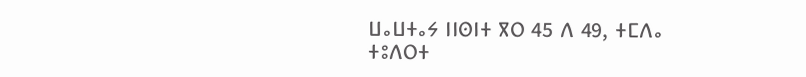ⵡⴰⵡⵜⴰⵢ ⵏⵏⵙⵏⵜ ⴳⵔ 45 ⴷ 49, ⵜⵎⴷⴰ ⵜⵓⴷⵔⵜ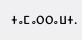ⵜⴰⵎⴰⵔⵔⴰⵡⵜ.